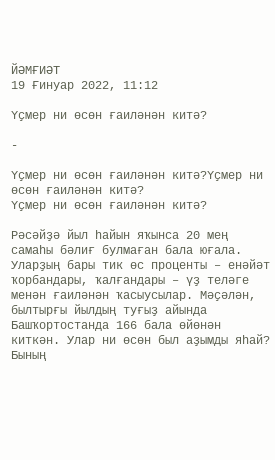ЙӘМҒИӘТ
19 Ғинуар 2022, 11:12

Үҫмер ни өсөн ғаиләнән китә?

-

Үҫмер ни өсөн ғаиләнән китә?Үҫмер ни өсөн ғаиләнән китә?
Үҫмер ни өсөн ғаиләнән китә?

Рәсәйҙә йыл һайын яҡынса 20 мең самаһы бәлиғ булмаған бала юғала. Уларҙың бары тик өс проценты – енәйәт ҡорбандары, ҡалғандары – үҙ теләге менән ғаиләнән ҡасыусылар. Мәҫәлән, былтырғы йылдың туғыҙ айында Башҡортостанда 166 бала өйөнән киткән. Улар ни өсөн был аҙымды яһай? Бының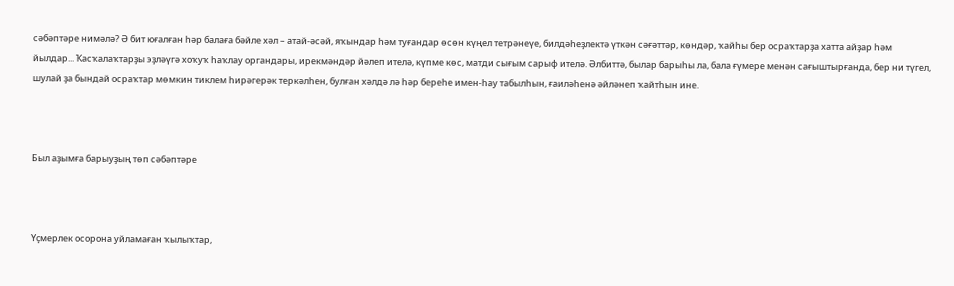сәбәптәре нимәлә? Ә бит юғалған һәр балаға бәйле хәл – атай-әсәй, яҡындар һәм туғандар өсөн күңел тетрәнеүе, билдәһеҙлектә үткән сәғәттәр, көндәр, ҡайһы бер осраҡтарҙа хатта айҙар һәм йылдар... Ҡасҡалаҡтарҙы эҙләүгә хоҡуҡ һаҡлау органдары, ирекмәндәр йәлеп ителә, күпме көс, матди сығым сарыф ителә. Әлбиттә, былар барыһы ла, бала ғүмере менән сағыштырғанда, бер ни түгел, шулай ҙа бындай осраҡтар мөмкин тиклем һирәгерәк теркәлһен, булған хәлдә лә һәр береһе имен-һау табылһын, ғаиләһенә әйләнеп ҡайтһын ине.



Был аҙымға барыуҙың төп сәбәптәре



Үҫмерлек осорона уйламаған ҡылыҡтар,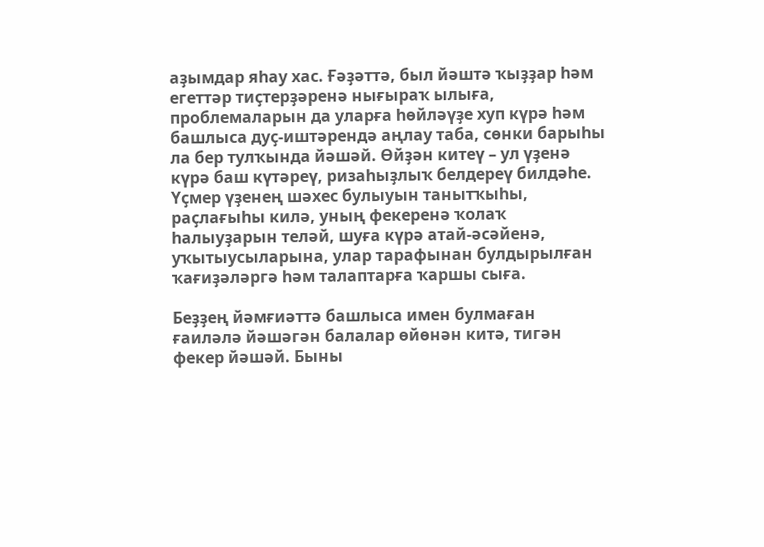аҙымдар яһау хас. Ғәҙәттә, был йәштә ҡыҙҙар һәм егеттәр тиҫтерҙәренә нығыраҡ ылыға, проблемаларын да уларға һөйләүҙе хуп күрә һәм башлыса дуҫ-иштәрендә аңлау таба, сөнки барыһы ла бер тулҡында йәшәй. Өйҙән китеү – ул үҙенә күрә баш күтәреү, ризаһыҙлыҡ белдереү билдәһе. Үҫмер үҙенең шәхес булыуын танытҡыһы, раҫлағыһы килә, уның фекеренә ҡолаҡ һалыуҙарын теләй, шуға күрә атай-әсәйенә, уҡытыусыларына, улар тарафынан булдырылған ҡағиҙәләргә һәм талаптарға ҡаршы сыға.

Беҙҙең йәмғиәттә башлыса имен булмаған ғаиләлә йәшәгән балалар өйөнән китә, тигән фекер йәшәй. Быны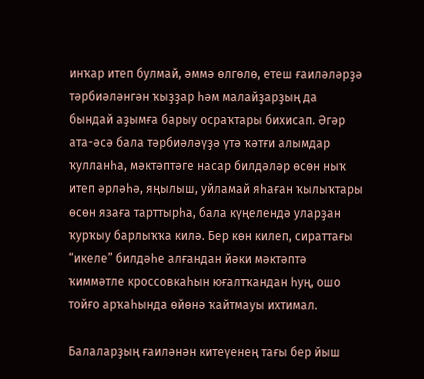инҡар итеп булмай, әммә өлгөлө, етеш ғаиләләрҙә тәрбиәләнгән ҡыҙҙар һәм малайҙарҙың да бындай аҙымға барыу осраҡтары бихисап. Әгәр ата-әсә бала тәрбиәләүҙә үтә ҡәтғи алымдар ҡулланһа, мәктәптәге насар билдәләр өсөн ныҡ итеп әрләһә, яңылыш, уйламай яһаған ҡылыҡтары өсөн язаға тарттырһа, бала күңелендә уларҙан ҡурҡыу барлыҡҡа килә. Бер көн килеп, сираттағы “икеле” билдәһе алғандан йәки мәктәптә ҡиммәтле кроссовкаһын юғалтҡандан һуң, ошо тойғо арҡаһында өйөнә ҡайтмауы ихтимал.

Балаларҙың ғаиләнән китеүенең тағы бер йыш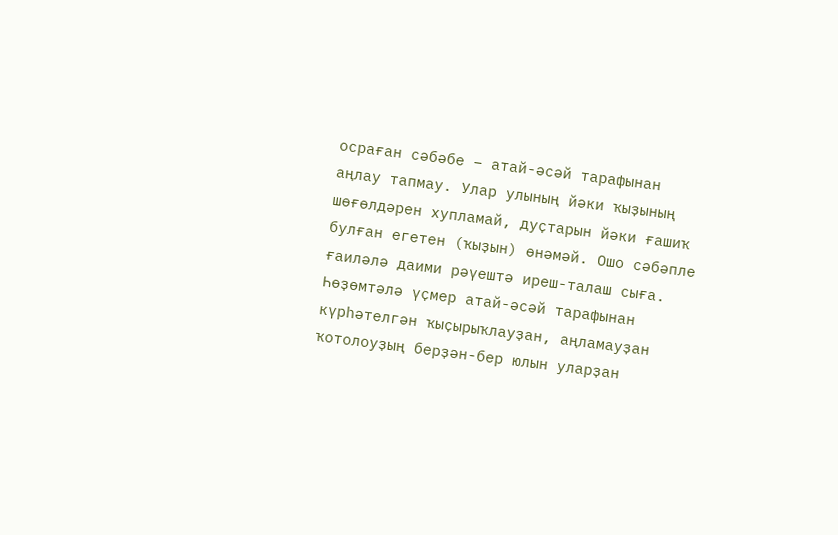осраған сәбәбе – атай-әсәй тарафынан аңлау тапмау. Улар улының йәки ҡыҙының шөғөлдәрен хупламай, дуҫтарын йәки ғашиҡ булған егетен (ҡыҙын) өнәмәй. Ошо сәбәпле ғаиләлә даими рәүештә иреш-талаш сыға. Һөҙөмтәлә үҫмер атай-әсәй тарафынан күрһәтелгән ҡыҫырыҡлауҙан, аңламауҙан ҡотолоуҙың берҙән-бер юлын уларҙан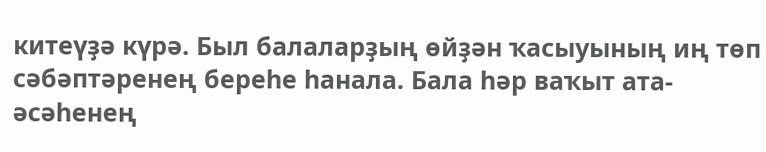китеүҙә күрә. Был балаларҙың өйҙән ҡасыуының иң төп сәбәптәренең береһе һанала. Бала һәр ваҡыт ата-әсәһенең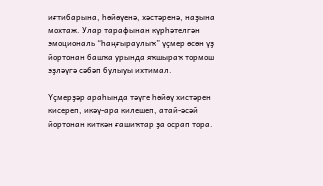иғтибарына, һөйөүенә, хәстәренә, наҙына мохтаж. Улар тарафынан күрһәтелгән эмоциональ “һаңғыраулыҡ” үҫмер өсөн үҙ йортонан башҡа урында яҡшыраҡ тормош эҙләүгә сәбәп булыуы ихтимал.

Үҫмерҙәр араһында тәүге һөйөү хистәрен кисереп, икәү-ара килешеп, атай-әсәй йортонан киткән ғашиҡтар ҙа осрап тора.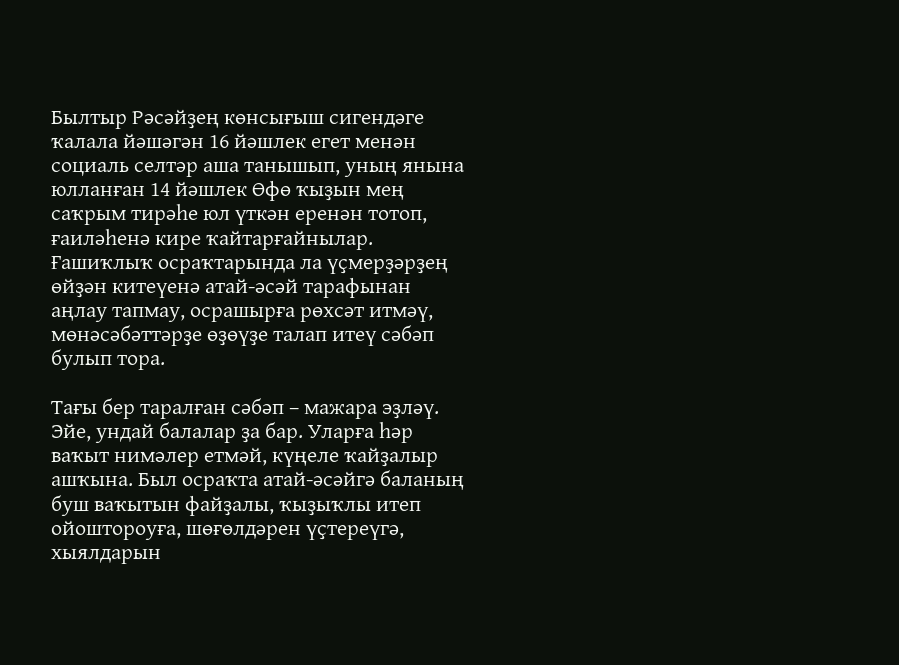Былтыр Рәсәйҙең көнсығыш сигендәге ҡалала йәшәгән 16 йәшлек егет менән социаль селтәр аша танышып, уның янына юлланған 14 йәшлек Өфө ҡыҙын мең саҡрым тирәһе юл үткән еренән тотоп, ғаиләһенә кире ҡайтарғайнылар. Ғашиҡлыҡ осраҡтарында ла үҫмерҙәрҙең өйҙән китеүенә атай-әсәй тарафынан аңлау тапмау, осрашырға рөхсәт итмәү, мөнәсәбәттәрҙе өҙөүҙе талап итеү сәбәп булып тора.

Тағы бер таралған сәбәп – мажара эҙләү. Эйе, ундай балалар ҙа бар. Уларға һәр ваҡыт нимәлер етмәй, күңеле ҡайҙалыр ашҡына. Был осраҡта атай-әсәйгә баланың буш ваҡытын файҙалы, ҡыҙыҡлы итеп ойоштороуға, шөғөлдәрен үҫтереүгә, хыялдарын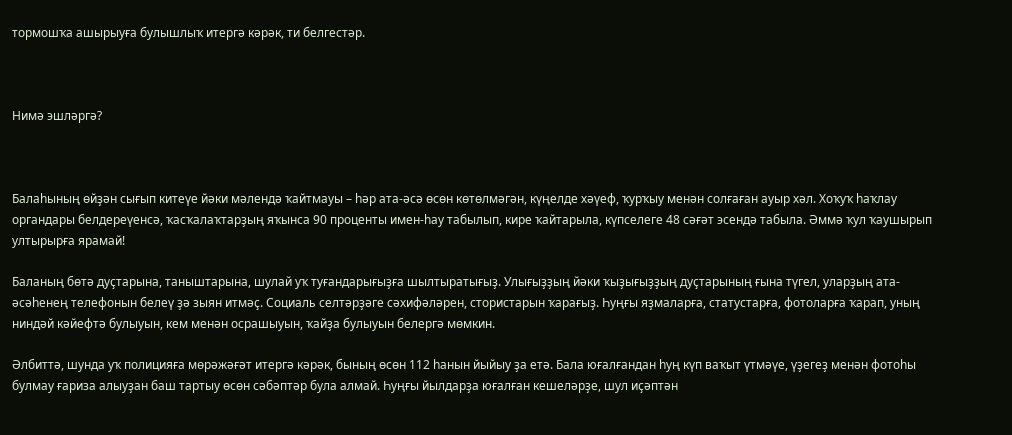тормошҡа ашырыуға булышлыҡ итергә кәрәк, ти белгестәр.



Нимә эшләргә?



Балаһының өйҙән сығып китеүе йәки мәлендә ҡайтмауы – һәр ата-әсә өсөн көтөлмәгән, күңелде хәүеф, ҡурҡыу менән солғаған ауыр хәл. Хоҡуҡ һаҡлау органдары белдереүенсә, ҡасҡалаҡтарҙың яҡынса 90 проценты имен-һау табылып, кире ҡайтарыла, күпселеге 48 сәғәт эсендә табыла. Әммә ҡул ҡаушырып ултырырға ярамай!

Баланың бөтә дуҫтарына, таныштарына, шулай уҡ туғандарығыҙға шылтыратығыҙ. Улығыҙҙың йәки ҡыҙығыҙҙың дуҫтарының ғына түгел, уларҙың ата-әсәһенең телефонын белеү ҙә зыян итмәҫ. Социаль селтәрҙәге сәхифәләрен, стористарын ҡарағыҙ. Һуңғы яҙмаларға, статустарға, фотоларға ҡарап, уның ниндәй кәйефтә булыуын, кем менән осрашыуын, ҡайҙа булыуын белергә мөмкин.

Әлбиттә, шунда уҡ полицияға мөрәжәғәт итергә кәрәк, бының өсөн 112 һанын йыйыу ҙа етә. Бала юғалғандан һуң күп ваҡыт үтмәүе, үҙегеҙ менән фотоһы булмау ғариза алыуҙан баш тартыу өсөн сәбәптәр була алмай. Һуңғы йылдарҙа юғалған кешеләрҙе, шул иҫәптән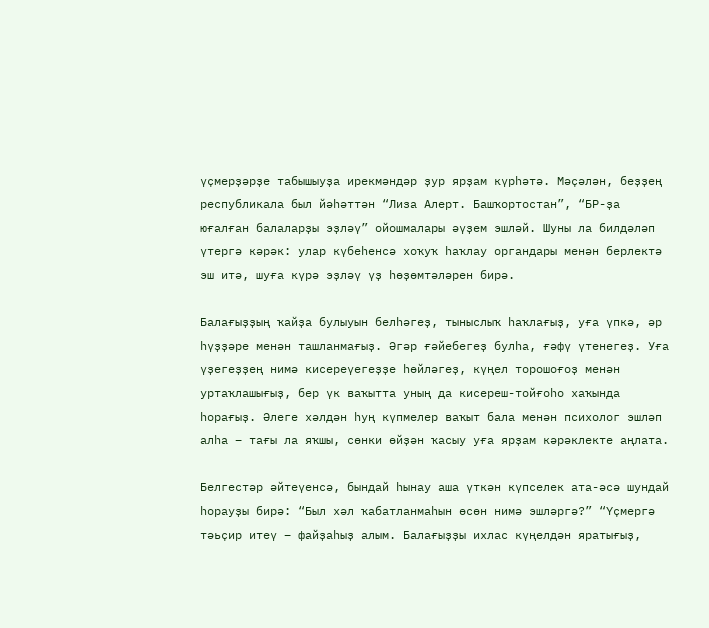үҫмерҙәрҙе табышыуҙа ирекмәндәр ҙур ярҙам күрһәтә. Мәҫәлән, беҙҙең республикала был йәһәттән “Лиза Алерт. Башҡортостан”, “БР-ҙа юғалған балаларҙы эҙләү” ойошмалары әүҙем эшләй. Шуны ла билдәләп үтергә кәрәк: улар күбеһенсә хоҡуҡ һаҡлау органдары менән берлектә эш итә, шуға күрә эҙләү үҙ һөҙөмтәләрен бирә.

Балағыҙҙың ҡайҙа булыуын белһәгеҙ, тыныслыҡ һаҡлағыҙ, уға үпкә, әр һүҙҙәре менән ташланмағыҙ. Әгәр ғәйебегеҙ булһа, ғәфү үтенегеҙ. Уға үҙегеҙҙең нимә кисереүегеҙҙе һөйләгеҙ, күңел торошоғоҙ менән уртаҡлашығыҙ, бер үк ваҡытта уның да кисереш-тойғоһо хаҡында һорағыҙ. Әлеге хәлдән һуң күпмелер ваҡыт бала менән психолог эшләп алһа – тағы ла яҡшы, сөнки өйҙән ҡасыу уға ярҙам кәрәклекте аңлата.

Белгестәр әйтеүенсә, бындай һынау аша үткән күпселек ата-әсә шундай һорауҙы бирә: “Был хәл ҡабатланмаһын өсөн нимә эшләргә?” “Үҫмергә тәьҫир итеү – файҙаһыҙ алым. Балағыҙҙы ихлас күңелдән яратығыҙ,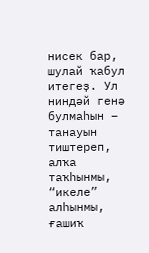нисек бар, шулай ҡабул итегеҙ. Ул ниндәй генә булмаһын – танауын тиштереп, алҡа таҡһынмы, “икеле” алһынмы, ғашиҡ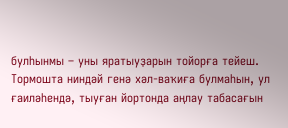булһынмы – уны яратыуҙарын тойорға тейеш. Тормошта ниндәй генә хәл-ваҡиға булмаһын, ул ғаиләһендә, тыуған йортонда аңлау табасағын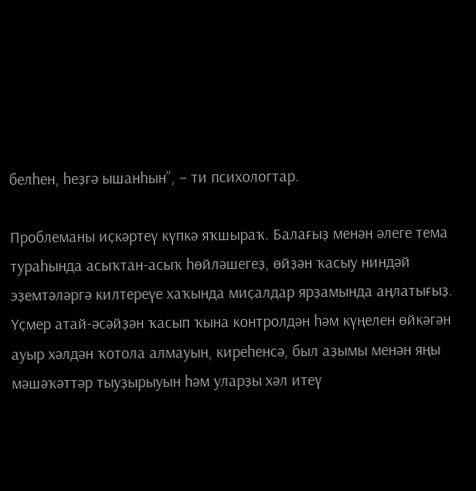белһен, һеҙгә ышанһын”, – ти психологтар.

Проблеманы иҫкәртеү күпкә яҡшыраҡ. Балағыҙ менән әлеге тема тураһында асыҡтан-асыҡ һөйләшегеҙ, өйҙән ҡасыу ниндәй эҙемтәләргә килтереүе хаҡында миҫалдар ярҙамында аңлатығыҙ. Үҫмер атай-әсәйҙән ҡасып ҡына контролдән һәм күңелен өйкәгән ауыр хәлдән ҡотола алмауын, киреһенсә, был аҙымы менән яңы мәшәҡәттәр тыуҙырыуын һәм уларҙы хәл итеү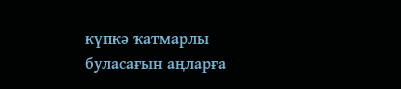күпкә ҡатмарлы буласағын аңларға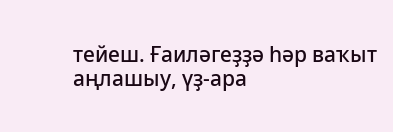тейеш. Ғаиләгеҙҙә һәр ваҡыт аңлашыу, үҙ-ара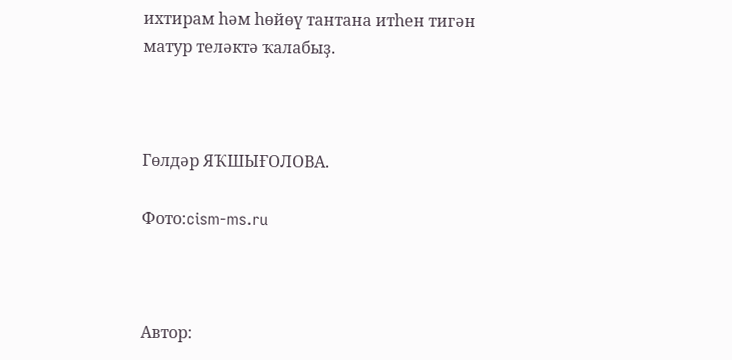ихтирам һәм һөйөү тантана итһен тигән матур теләктә ҡалабыҙ.



Гөлдәр ЯҠШЫҒОЛОВА.

Фото:cism-ms.ru



Автор: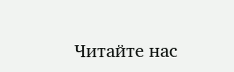Читайте нас